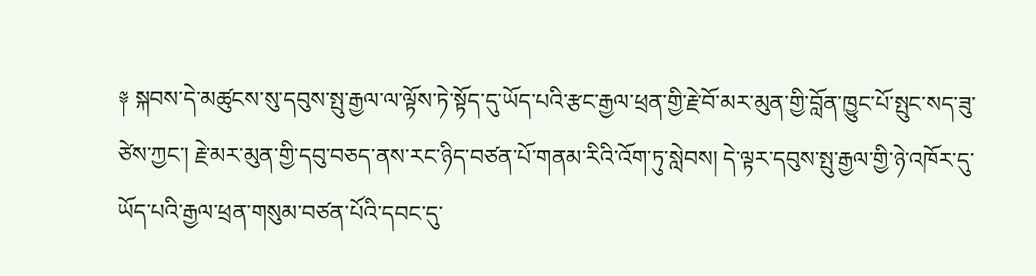༈ སྐབས་དེ་མཚུངས་སུ་དབུས་སྤུ་རྒྱལ་ལ་ལྟོས་ཏེ་སྟོད་དུ་ཡོད་པའི་རྩང་རྒྱལ་ཕྲན་གྱི་རྗེ་བོ་མར་མུན་གྱི་བློན་ཁྱུང་པོ་སྤུང་སད་ཟུ་ཙེས་ཀྱང་། རྗེ་མར་མུན་གྱི་དབུ་བཅད་ནས་རང་ཉིད་བཙན་པོ་གནམ་རིའི་འོག་ཏུ་སླེབས། དེ་ལྟར་དབུས་སྤུ་རྒྱལ་གྱི་ཉེ་འཁོར་དུ་ཡོད་པའི་རྒྱལ་ཕྲན་གསུམ་བཙན་པོའི་དབང་དུ་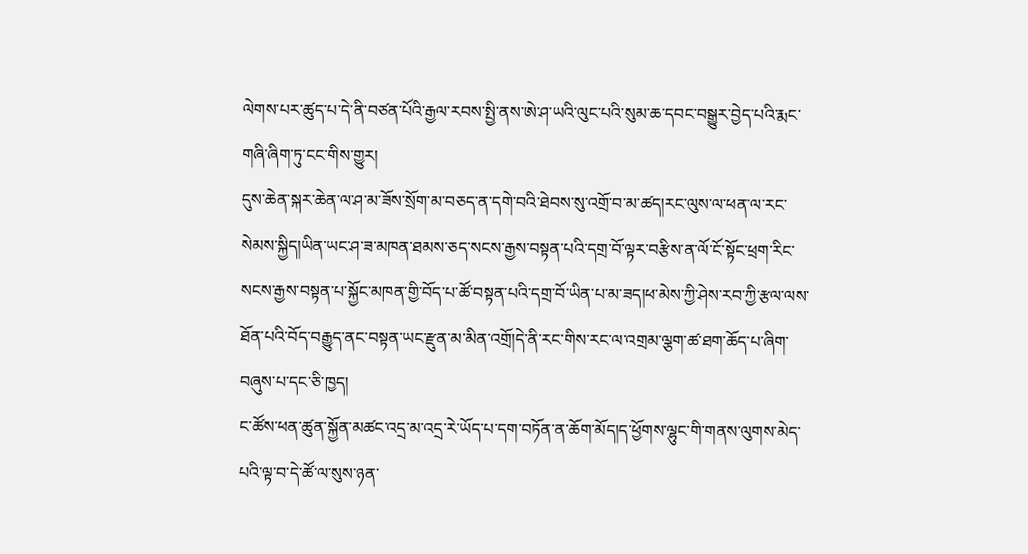ལེགས་པར་ཚུད་པ་དེ་ནི་བཙན་པོའི་རྒྱལ་རབས་སྤྱི་ནས་ཨེ་ཤ་ཡའི་ལུང་པའི་སུམ་ཆ་དབང་བསྒྱུར་བྱེད་པའི་རྨང་གཞི་ཞིག་ཏུ་ངང་གིས་གྱུར།
དུས་ཆེན་སྐར་ཆེན་ལ་ཤ་མ་ཟོས་སྲོག་མ་བཅད་ན་དགེ་བའི་ཐེབས་སུ་འགྲོ་བ་མ་ཚད།རང་ལུས་ལ་ཕན་ལ་རང་སེམས་སྐྱིད།ཡིན་ཡང་ཤ་ཟ་མཁན་ཐམས་ཅད་སངས་རྒྱས་བསྟན་པའི་དགྲ་བོ་ལྟར་བརྩིས་ན་ལོ་ངོ་སྟོང་ཕྲག་རིང་སངས་རྒྱས་བསྟན་པ་སྐྱོང་མཁན་གྱི་བོད་པ་ཚོ་བསྟན་པའི་དགྲ་བོ་ཡིན་པ་མ་ཟད།ཕ་མེས་ཀྱི་ཤེས་རབ་ཀྱི་རྩལ་ལས་ཐོན་པའི་བོད་བརྒྱུད་ནང་བསྟན་ཡང་རྫུན་མ་མིན་འགྲོ།དེ་ནི་རང་གིས་རང་ལ་འགྲམ་ལྕག་ཚ་ཐག་ཆོད་པ་ཞིག་བཞུས་པ་དང་ཅི་ཁྱད།
ང་ཚོས་ཕན་ཚུན་སྐྱོན་མཚང་འདྲ་མ་འདྲ་རེ་ཡོད་པ་དག་བཏོན་ན་ཆོག་མོད།ད་ཕྱོགས་ལྷུང་གི་གནས་ལུགས་མེད་པའི་ལྟ་བ་དེ་ཚོ་ལ་སུས་ཉན་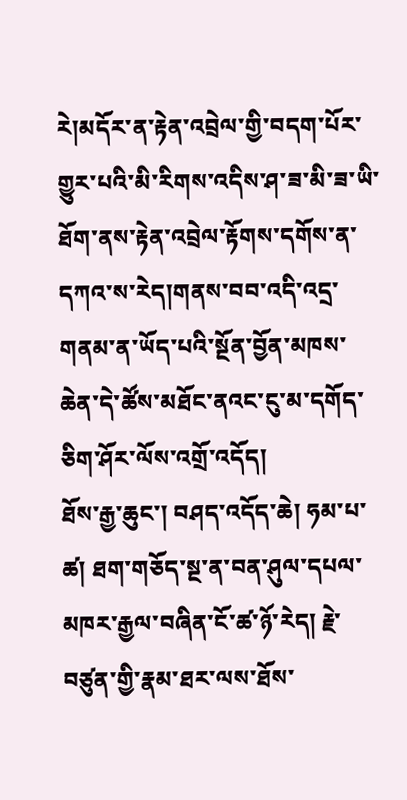རེ།མདོར་ན་རྟེན་འབྲེལ་གྱི་བདག་པོར་གྱུར་པའི་མི་རིགས་འདིས་ཤ་ཟ་མི་ཟ་ཡི་ཐོག་ནས་རྟེན་འབྲེལ་རྟོགས་དགོས་ན་དཀའ་ས་རེད།གནས་བབ་འདི་འདྲ་གནམ་ན་ཡོད་པའི་སྔོན་བྱོན་མཁས་ཆེན་དེ་ཚོས་མཐོང་ནའང་ངུ་མ་དགོད་ཅིག་ཤོར་ལོས་འགྲོ་འདོད།
ཐོས་རྒྱ་ཆུང་། བཤད་འདོད་ཆེ། ཧམ་པ་ཚ། ཐག་གཅོད་སྔ་ན་བན་ཤུལ་དཔལ་མཁར་རྒྱལ་བཞིན་ངོ་ཚ་ཉོ་རེད། རྗེ་བཙུན་གྱི་རྣམ་ཐར་ལས་ཐོས་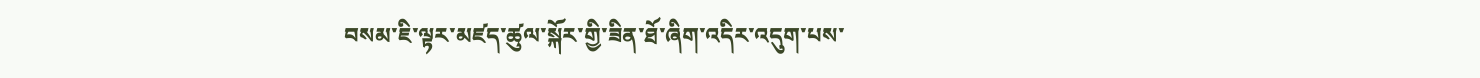བསམ་ཇི་ལྟར་མཛད་ཚུལ་སྐོར་གྱི་ཟིན་ཐོ་ཞིག་འདིར་འདུག་པས་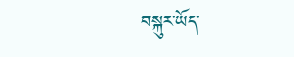བསྐུར་ཡོད་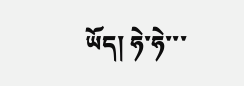ཡོད། ཧེ་ཧེ་་་